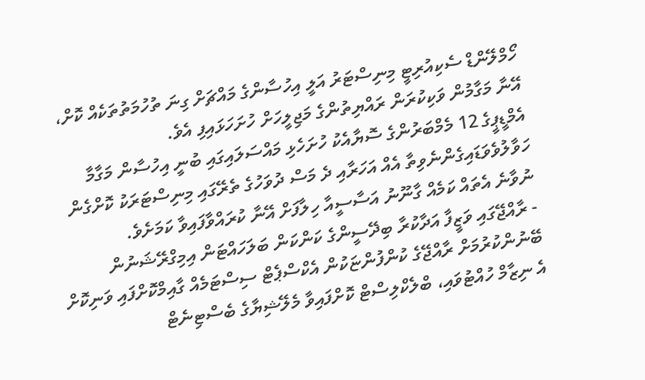ހޯމްލޭންޑް ސެކިއުރިޓީ މިނިސްޓަރު އަލީ އިހުސާންގެ މައްޗަށް ގިނަ ތުހުމަތުތަކެއް ކޮށް، އޭނާ މަގާމުން ވަކިކުރަން ރައްޔިތުންގެ މަޖިލީހަށް ހުށަހަޅައިފި އެވެ.
އެމްޑީޕީގެ 12 މެމްބަރުންގެ ސޮޔާއެކު ހުށަހެޅި މައްސަލައިގައި ބުނީ އިހުސާން މަގާމާ ހަވާލުވެވަޑައިގެންނެވިތާ އެއް އަހަރާއި ދެ މަސް ދުވަހުގެ ތެރޭގައި މިނިސްޓަރަކު ކޮށްގެން ނުވާނެ އެތައް ކަމެއް ގާނޫނު އަސާސީއާ ހިލާފަށް އޭނާ ކުރައްވާފައިވާ ކަމަށެވެ.
- ރާއްޖޭގައި ވަޒީފާ އަދާކުރާ ބިދޭސީންގެ ކަންކަން ބަލަހައްޓަން އިމިގްރޭޝަނުން ބޭނުންކުރުމަށް ރާއްޖޭގެ ކުންފުންޏަކުން އެކްސްޕެޓް ސިސްޓަމެއް ގާއިމްކޮށްފައި ވަނިކޮށް އެ ނިޒާމް ހުއްޓުވައި، ބްލެކްލިސްޓް ކޮށްފައިވާ މެލޭޝިޔާގެ ބެސްޓިނެޓް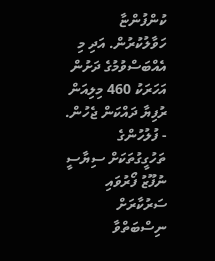ކުންފުންޏާ ހަވާލުކުރުން. އަދި މި އެއްބަސްވުމުގެ ދަށުން އަހަރަކު 460 މިލިއަން ރުފިޔާ ދައްކަން ޖެހުން.
- ފުލުހުންގެ ތަހުގީގުތަކަށް ސިޔާސީ ނުފޫޒު ފޯރުވައި ސަރުކާރަށް ނިސްބަތްވާ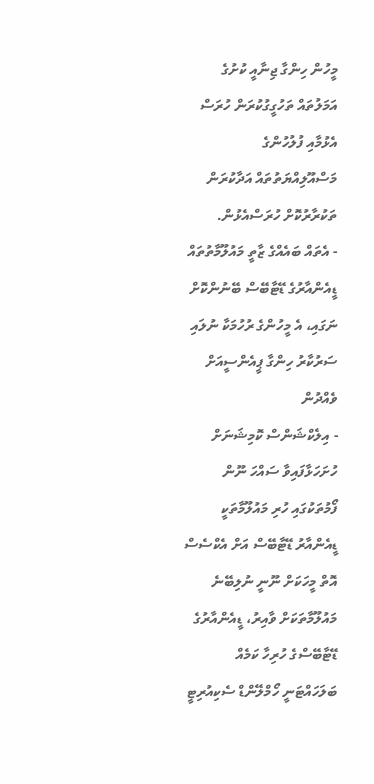މީހުން ހިންގާ ޖިނާއީ ކުށުގެ އަމަލުތައް ތަހުގީގުކުރަން ހުރަސް އެޅުމާއި ފުލުހުންގެ މަސްއޫލިއްޔަތުތައް އަދާކުރަން ތަކުރާރުކޮށް ހުރަސްއެޅުން.
- އެތައް ބައެއްގެ ޒާތީ މައުލޫމާތުތައް ޑީއެންއާރުގެ ޑޭޓާބޭސް ބޭނުންކޮށް ނަގައި، އެ މީހުންގެ ރުހުމަކާ ނުލައި ސަރުކާރު ހިންގާ ޕީއެންސީއަށް ވެއްދުން
- އިލެކްޝަންސް ކޮމިޝަނަށް ހުށަހަޅާފައިވާ ސައްހަ ނޫން ފޯމުތަކުގައި ހުރި މައުލޫމާތަކީ ޑީއެންއާރު ޑޭޓާބޭސް އަށް އެކްސެސް އޮތް މީހަކަށް ނޫނީ ނުލިބޭނެ މައުލޫމާތަކަށް ވާއިރު، ޑީއެންއާރުގެ ޑޭޓާބޭސްގެ ހުރިހާ ކަމެއް ބަލަހައްޓަނީ ހޯމްލޭންޑް ސެކިއުރިޓީ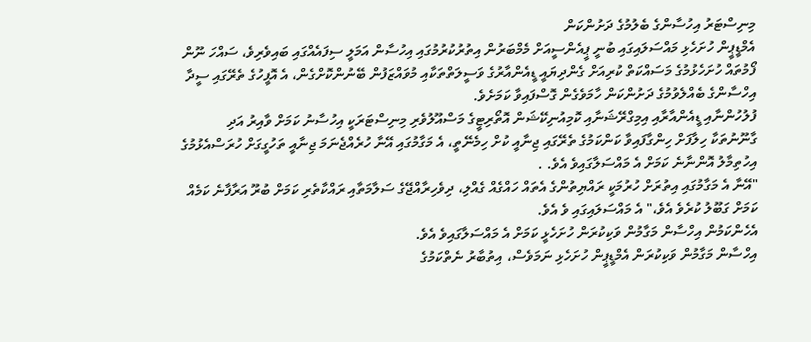މިނިސްޓަރު އިހުސާންގެ ބެލުމުގެ ދަށުންކަން
އެމްޑީޕީން ހުށަހެޅި މައްސަލައިގައި ބުނީ ޕީއެންސީއަށް މެމްބަރުން އިތުރުކުރުމުގައި އިހުސާން އަމަލީ ސިފައެއްގައި ބައިވެރިވެ، ސައްހަ ނޫން ފޯމުތައް ހުށަހެޅުމުގެ މަސައްކަތް ކުރިއަށް ގެންދިޔައީ ޑީއެންއާރުގެ ވަސީލަތްތަކާއި މުވައްޒަފުން ބޭނުންކޮށްގެން، އެ އޮފީހުގެ ތެރޭގައި ސީދާ އިހްސާންގެ ބެއްލެވުމުގެ ދަށުންކަން ހާމަވެގެން ގޮސްފައިވާ ކަމަށެވެ.
ފުލުހުންނާއި ޑީއެންއާރާއި އިމިގްރޭޝަނާއި ކޮމިއުނިކޭޝަން އޮތޯރިޓީގެ މަސްއޫލުވެރި މިނިސްޓަރަކީ އިހުސާނު ކަމަށް ވާއިރު އަދި ގާނޫނުތަކާ ހިލާފަށް ހިންގާފައިވާ ކަންކަމުގެ ތެރޭގައި ޖިނާއީ ކުށް ހިމެނޭތީ، އެ މަގާމުގައި އޭނާ ހުރެއްޖެނަމަ ޖިނާއީ ތަހުގީގަށް ހުރަސްއެޅުމުގެ އިހުތިމާލު އޮންނާނެ ކަމަށް އެ މައްސަލާގައިވެ އެވެ. .
"އޭނާ އެ މަގާމުގައި އިތުރަށް ހުރުމަކީ ރައްޔިތުންގެ އެތައް ހައްގެއް ގެއްލި، ދިވެހިރާއްޖޭގެ ސަލާމަތާއި ރައްކާތެރި ކަމަށް ބުރޫ އަރާފާނެ ކަމެއް ކަމަށް ގަބޫލު ކުރެވެ އެވެ،" އެ މައްސަލައިގައި ވެ އެވެ.
އެހެންކަމުން އިހްސާން މަގާމުން ވަކިކުރަން ހުށަހެޅީ ކަމަށް އެ މައްސަލާގައިވެ އެވެ.
އިހްސާން މަގާމުން ވަކިކުރަން އެމްޑީޕީން ހުށަހެޅި ނަމަވެސް، އިތުބާރު ނެތްކަމުގެ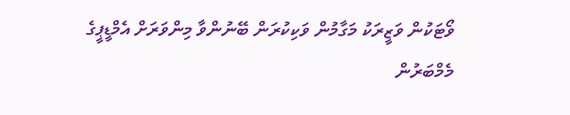ވޯޓަކުން ވަޒީރަކު މަގާމުން ވަކިކުރަން ބޭނުންވާ މިންވަރަށް އެމްޑީޕީގެ މެމްބަރުން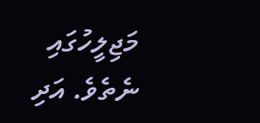މަޖިލީހުގައި ނެތެވެ. އަދި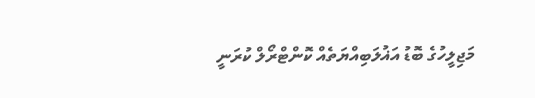މަޖިލީހުގެ ބޮޑު އަޣުލަބިއްޔަތެއް ކޮންޓްރޯލް ކުރަނީ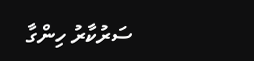ސަރުކާރު ހިންގާ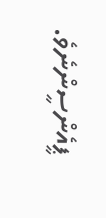ޕީއެންސީންނެވެ.